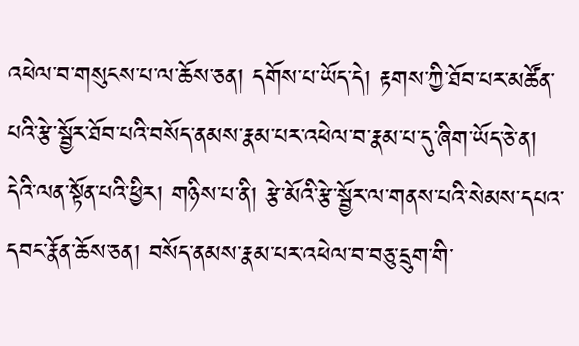འཕེལ་བ་གསུངས་པ་ལ་ཆོས་ཅན། དགོས་པ་ཡོད་དེ། རྟགས་ཀྱི་ཐོབ་པར་མཚོན་པའི་རྩེ་སྦྱོར་ཐོབ་པའི་བསོད་ནམས་རྣམ་པར་འཕེལ་བ་རྣམ་པ་དུ་ཞིག་ཡོད་ཅེ་ན། དེའི་ལན་སྟོན་པའི་ཕྱིར། གཉིས་པ་ནི། རྩེ་མོའི་རྩེ་སྦྱོར་ལ་གནས་པའི་སེམས་དཔའ་དབང་རྣོན་ཆོས་ཅན། བསོད་ནམས་རྣམ་པར་འཕེལ་བ་བཅུ་དྲུག་གི་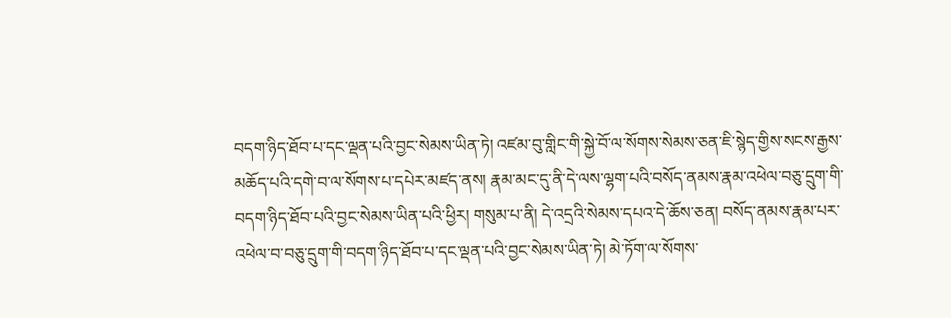བདག་ཉིད་ཐོབ་པ་དང་ལྡན་པའི་བྱང་སེམས་ཡིན་ཏེ། འཛམ་བུ་གླིང་གི་སྐྱེ་བོ་ལ་སོགས་སེམས་ཅན་ཇི་སྙེད་གྱིས་སངས་རྒྱས་མཆོད་པའི་དགེ་བ་ལ་སོགས་པ་དཔེར་མཛད་ནས། རྣམ་མང་དུ་ནི་དེ་ལས་ལྷག་པའི་བསོད་ནམས་རྣམ་འཕེལ་བཅུ་དྲུག་གི་བདག་ཉིད་ཐོབ་པའི་བྱང་སེམས་ཡིན་པའི་ཕྱིར། གསུམ་པ་ནི། དེ་འདྲའི་སེམས་དཔའ་དེ་ཆོས་ཅན། བསོད་ནམས་རྣམ་པར་འཕེལ་བ་བཅུ་དྲུག་གི་བདག་ཉིད་ཐོབ་པ་དང་ལྡན་པའི་བྱང་སེམས་ཡིན་ཏེ། མེ་ཏོག་ལ་སོགས་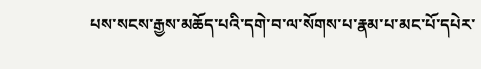པས་སངས་རྒྱས་མཆོད་པའི་དགེ་བ་ལ་སོགས་པ་རྣམ་པ་མང་པོ་དཔེར་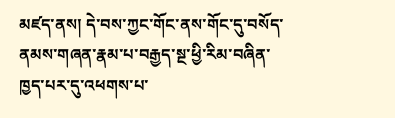མཛད་ནས། དེ་བས་ཀྱང་གོང་ནས་གོང་དུ་བསོད་ནམས་གཞན་རྣམ་པ་བརྒྱད་སྔ་ཕྱི་རིམ་བཞིན་ཁྱད་པར་དུ་འཕགས་པ་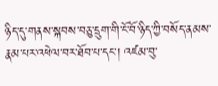ཉིད་དུ་གནས་སྐབས་བཅུ་དྲུག་གི་ངོ་བོ་ཉིད་ཀྱི་བསོད་ནམས་རྣམ་པར་འཕེལ་བར་ཐོབ་པ་དང་། འཛམ་བུ་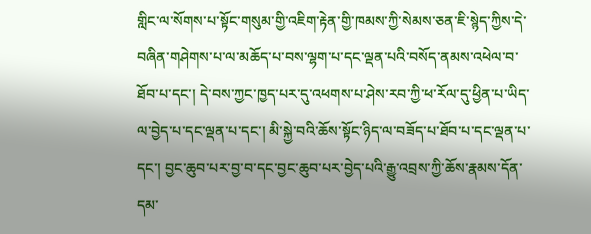གླིང་ལ་སོགས་པ་སྟོང་གསུམ་གྱི་འཇིག་རྟེན་གྱི་ཁམས་ཀྱི་སེམས་ཅན་ཇི་སྙེད་ཀྱིས་དེ་བཞིན་གཤེགས་པ་ལ་མཆོད་པ་བས་ལྷག་པ་དང་ལྡན་པའི་བསོད་ནམས་འཕེལ་བ་ཐོབ་པ་དང་། དེ་བས་ཀྱང་ཁྱད་པར་དུ་འཕགས་པ་ཤེས་རབ་ཀྱི་ཕ་རོལ་དུ་ཕྱིན་པ་ཡིད་ལ་བྱེད་པ་དང་ལྡན་པ་དང་། མི་སྐྱེ་བའི་ཆོས་སྟོང་ཉིད་ལ་བཟོད་པ་ཐོབ་པ་དང་ལྡན་པ་དང་། བྱང་ཆུབ་པར་བྱ་བ་དང་བྱང་ཆུབ་པར་བྱེད་པའི་རྒྱུ་འབྲས་ཀྱི་ཆོས་རྣམས་དོན་དམ་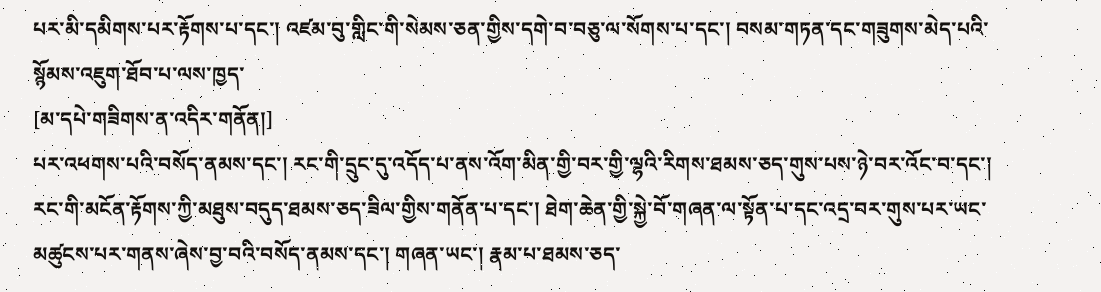པར་མི་དམིགས་པར་རྟོགས་པ་དང་། འཛམ་བུ་གླིང་གི་སེམས་ཅན་གྱིས་དགེ་བ་བཅུ་ལ་སོགས་པ་དང་། བསམ་གཏན་དང་གཟུགས་མེད་པའི་སྙོམས་འཇུག་ཐོབ་པ་ལས་ཁྱད་
[མ་དཔེ་གཟིགས་ན་འདིར་གནོན།]
པར་འཕགས་པའི་བསོད་ནམས་དང་། རང་གི་དྲུང་དུ་འདོད་པ་ནས་འོག་མིན་གྱི་བར་གྱི་ལྷའི་རིགས་ཐམས་ཅད་གུས་པས་ཉེ་བར་འོང་བ་དང་། རང་གི་མངོན་རྟོགས་ཀྱི་མཐུས་བདུད་ཐམས་ཅད་ཟིལ་གྱིས་གནོན་པ་དང་། ཐེག་ཆེན་གྱི་སྐྱེ་བོ་གཞན་ལ་སྟོན་པ་དང་འདྲ་བར་གུས་པར་ཡང་མཚུངས་པར་གནས་ཞེས་བྱ་བའི་བསོད་ནམས་དང་། གཞན་ཡང་། རྣམ་པ་ཐམས་ཅད་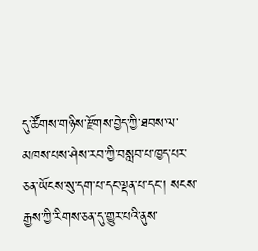དུ་ཚོགས་གཉིས་རྫོགས་བྱེད་ཀྱི་ཐབས་ལ་མཁས་པས་ཤེས་རབ་ཀྱི་བསླབ་པ་ཁྱད་པར་ཅན་ཡོངས་སུ་དག་པ་དང་ལྡན་པ་དང་། སངས་རྒྱས་ཀྱི་རིགས་ཅན་དུ་གྱུར་པའི་ནུས་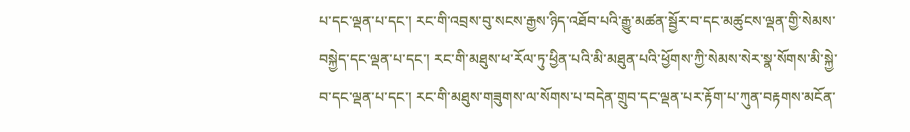པ་དང་ལྡན་པ་དང་། རང་གི་འབྲས་བུ་སངས་རྒྱས་ཉིད་འཐོབ་པའི་རྒྱུ་མཚན་སྦྱོར་བ་དང་མཚུངས་ལྡན་གྱི་སེམས་བསྐྱེད་དང་ལྡན་པ་དང་། རང་གི་མཐུས་ཕ་རོལ་ཏུ་ཕྱིན་པའི་མི་མཐུན་པའི་ཕྱོགས་ཀྱི་སེམས་སེར་སྣ་སོགས་མི་སྐྱེ་བ་དང་ལྡན་པ་དང་། རང་གི་མཐུས་གཟུགས་ལ་སོགས་པ་བདེན་གྲུབ་དང་ལྡན་པར་རྟོག་པ་ཀུན་བརྟགས་མངོན་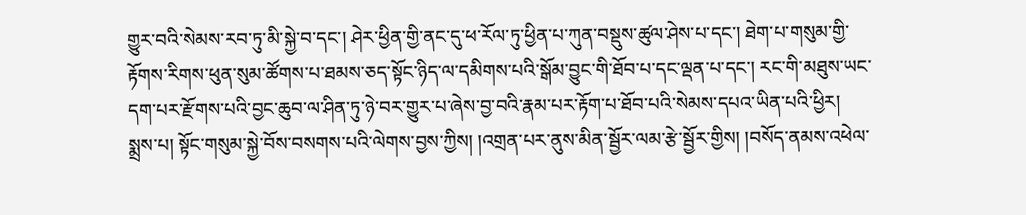གྱུར་བའི་སེམས་རབ་ཏུ་མི་སྐྱེ་བ་དང་། ཤེར་ཕྱིན་གྱི་ནང་དུ་ཕ་རོལ་ཏུ་ཕྱིན་པ་ཀུན་བསྡུས་ཚུལ་ཤེས་པ་དང་། ཐེག་པ་གསུམ་གྱི་རྟོགས་རིགས་ཕུན་སུམ་ཚོགས་པ་ཐམས་ཅད་སྟོང་ཉིད་ལ་དམིགས་པའི་སྒོམ་བྱུང་གི་ཐོབ་པ་དང་ལྡན་པ་དང་། རང་གི་མཐུས་ཡང་དག་པར་རྫོགས་པའི་བྱང་ཆུབ་ལ་ཤིན་ཏུ་ཉེ་བར་གྱུར་པ་ཞེས་བྱ་བའི་རྣམ་པར་རྟོག་པ་ཐོབ་པའི་སེམས་དཔའ་ཡིན་པའི་ཕྱིར། སྨྲས་པ། སྟོང་གསུམ་སྐྱེ་བོས་བསགས་པའི་ལེགས་བྱས་ཀྱིས། །འགྲན་པར་ནུས་མིན་སྦྱོར་ལམ་རྩེ་སྦྱོར་གྱིས། །བསོད་ནམས་འཕེལ་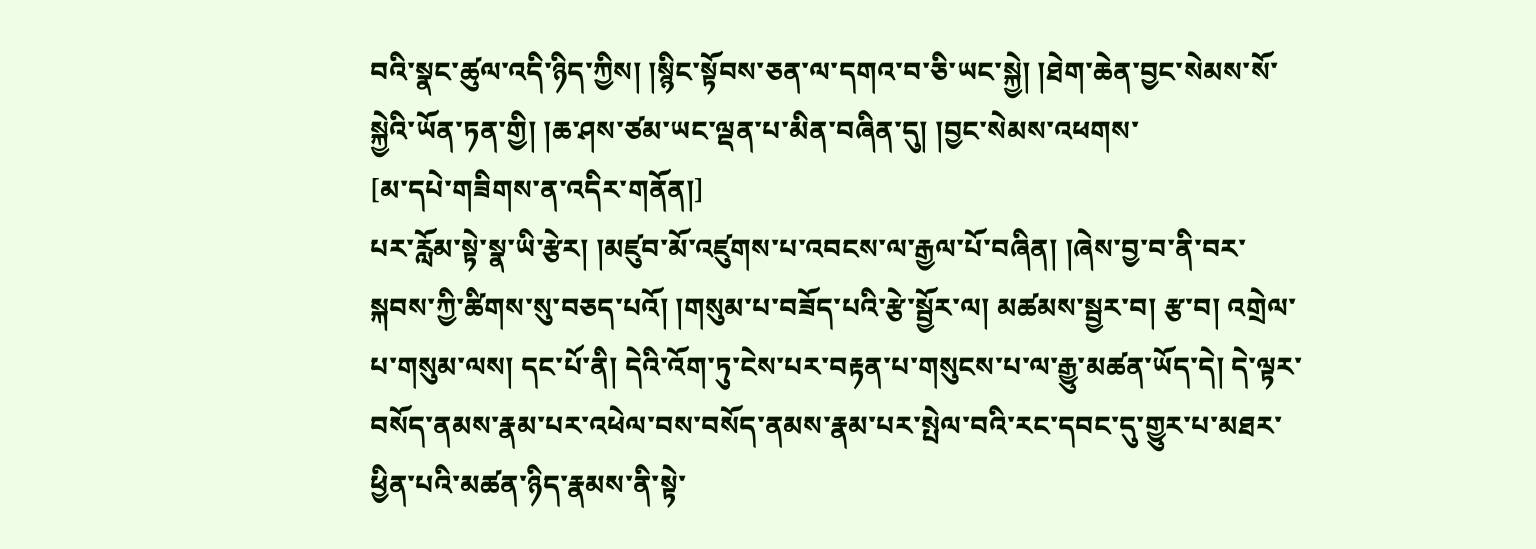བའི་སྣང་ཚུལ་འདི་ཉིད་ཀྱིས། །སྙིང་སྟོབས་ཅན་ལ་དགའ་བ་ཅི་ཡང་སྐྱེ། །ཐེག་ཆེན་བྱང་སེམས་སོ་སྐྱེའི་ཡོན་ཏན་གྱི། །ཆ་ཤས་ཙམ་ཡང་ལྡན་པ་མིན་བཞིན་དུ། །བྱང་སེམས་འཕགས་
[མ་དཔེ་གཟིགས་ན་འདིར་གནོན།]
པར་རློམ་སྟེ་སྣ་ཡི་རྩེར། །མཛུབ་མོ་འཛུགས་པ་འབངས་ལ་རྒྱལ་པོ་བཞིན། །ཞེས་བྱ་བ་ནི་བར་སྐབས་ཀྱི་ཚིགས་སུ་བཅད་པའོ། །གསུམ་པ་བཟོད་པའི་རྩེ་སྦྱོར་ལ། མཚམས་སྦྱར་བ། རྩ་བ། འགྲེལ་པ་གསུམ་ལས། དང་པོ་ནི། དེའི་འོག་ཏུ་ངེས་པར་བརྟན་པ་གསུངས་པ་ལ་རྒྱུ་མཚན་ཡོད་དེ། དེ་ལྟར་བསོད་ནམས་རྣམ་པར་འཕེལ་བས་བསོད་ནམས་རྣམ་པར་སྤེལ་བའི་རང་དབང་དུ་གྱུར་པ་མཐར་ཕྱིན་པའི་མཚན་ཉིད་རྣམས་ནི་སྟེ་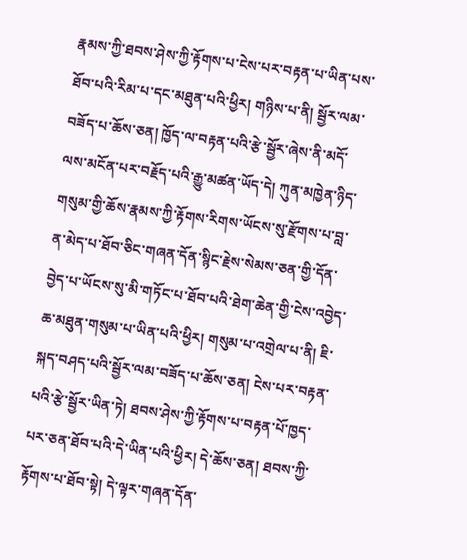རྣམས་ཀྱི་ཐབས་ཤེས་ཀྱི་རྟོགས་པ་ངེས་པར་བརྟན་པ་ཡིན་པས་ཐོབ་པའི་རིམ་པ་དང་མཐུན་པའི་ཕྱིར། གཉིས་པ་ནི། སྦྱོར་ལམ་བཟོད་པ་ཆོས་ཅན། ཁྱོད་ལ་བརྟན་པའི་རྩེ་སྦྱོར་ཞེས་ནི་མདོ་ལས་མངོན་པར་བརྗོད་པའི་རྒྱུ་མཚན་ཡོད་དེ། ཀུན་མཁྱེན་ཉིད་གསུམ་གྱི་ཆོས་རྣམས་ཀྱི་རྟོགས་རིགས་ཡོངས་སུ་རྫོགས་པ་བླ་ན་མེད་པ་ཐོབ་ཅིང་གཞན་དོན་སྙིང་རྗེས་སེམས་ཅན་གྱི་དོན་བྱེད་པ་ཡོངས་སུ་མི་གཏོང་པ་ཐོབ་པའི་ཐེག་ཆེན་གྱི་ངེས་འབྱེད་ཆ་མཐུན་གསུམ་པ་ཡིན་པའི་ཕྱིར། གསུམ་པ་འགྲེལ་པ་ནི། ཇི་སྐད་བཤད་པའི་སྦྱོར་ལམ་བཟོད་པ་ཆོས་ཅན། ངེས་པར་བརྟན་པའི་རྩེ་སྦྱོར་ཡིན་ཏེ། ཐབས་ཤེས་ཀྱི་རྟོགས་པ་བརྟན་པོ་ཁྱད་པར་ཅན་ཐོབ་པའི་དེ་ཡིན་པའི་ཕྱིར། དེ་ཆོས་ཅན། ཐབས་ཀྱི་རྟོགས་པ་ཐོབ་སྟེ། དེ་ལྟར་གཞན་དོན་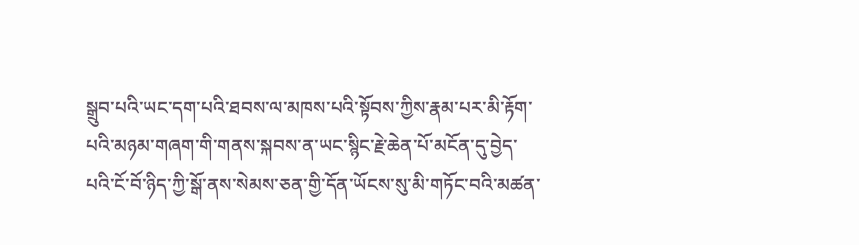སྒྲུབ་པའི་ཡང་དག་པའི་ཐབས་ལ་མཁས་པའི་སྟོབས་ཀྱིས་རྣམ་པར་མི་རྟོག་པའི་མཉམ་གཞག་གི་གནས་སྐབས་ན་ཡང་སྙིང་རྗེ་ཆེན་པོ་མངོན་དུ་བྱེད་པའི་ངོ་བོ་ཉིད་ཀྱི་སྒོ་ནས་སེམས་ཅན་གྱི་དོན་ཡོངས་སུ་མི་གཏོང་བའི་མཚན་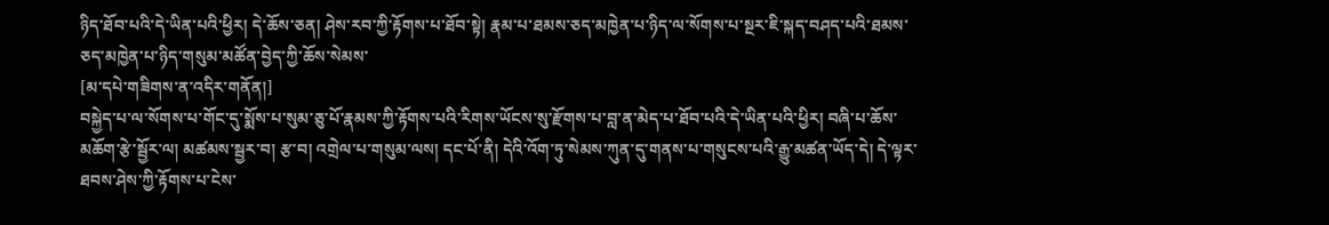ཉིད་ཐོབ་པའི་དེ་ཡིན་པའི་ཕྱིར། དེ་ཆོས་ཅན། ཤེས་རབ་ཀྱི་རྟོགས་པ་ཐོབ་སྟེ། རྣམ་པ་ཐམས་ཅད་མཁྱེན་པ་ཉིད་ལ་སོགས་པ་སྔར་ཇི་སྐད་བཤད་པའི་ཐམས་ཅད་མཁྱེན་པ་ཉིད་གསུམ་མཚོན་བྱེད་ཀྱི་ཆོས་སེམས་
[མ་དཔེ་གཟིགས་ན་འདིར་གནོན།]
བསྐྱེད་པ་ལ་སོགས་པ་གོང་དུ་སྨོས་པ་སུམ་ཅུ་པོ་རྣམས་ཀྱི་རྟོགས་པའི་རིགས་ཡོངས་སུ་རྫོགས་པ་བླ་ན་མེད་པ་ཐོབ་པའི་དེ་ཡིན་པའི་ཕྱིར། བཞི་པ་ཆོས་མཆོག་རྩེ་སྦྱོར་ལ། མཚམས་སྦྱར་བ། རྩ་བ། འགྲེལ་པ་གསུམ་ལས། དང་པོ་ནི། དེའི་འོག་ཏུ་སེམས་ཀུན་དུ་གནས་པ་གསུངས་པའི་རྒྱུ་མཚན་ཡོད་དེ། དེ་ལྟར་ཐབས་ཤེས་ཀྱི་རྟོགས་པ་ངེས་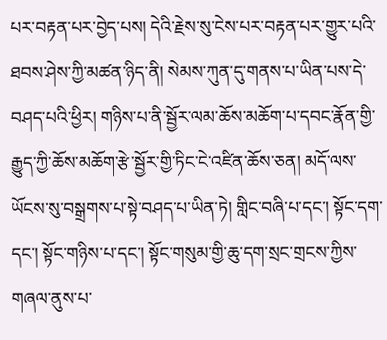པར་བརྟན་པར་བྱེད་པས། དེའི་རྗེས་སུ་ངེས་པར་བརྟན་པར་གྱུར་པའི་ཐབས་ཤེས་ཀྱི་མཚན་ཉིད་ནི། སེམས་ཀུན་དུ་གནས་པ་ཡིན་པས་དེ་བཤད་པའི་ཕྱིར། གཉིས་པ་ནི་སྦྱོར་ལམ་ཆོས་མཆོག་པ་དབང་རྣོན་གྱི་རྒྱུད་ཀྱི་ཆོས་མཆོག་རྩེ་སྦྱོར་གྱི་ཏིང་ངེ་འཛིན་ཆོས་ཅན། མདོ་ལས་ཡོངས་སུ་བསྒྲགས་པ་སྟེ་བཤད་པ་ཡིན་ཏེ། གླིང་བཞི་པ་དང་། སྟོང་དག་དང་། སྟོང་གཉིས་པ་དང་། སྟོང་གསུམ་གྱི་ཆུ་དག་སྲང་གྲངས་ཀྱིས་གཞལ་ནུས་པ་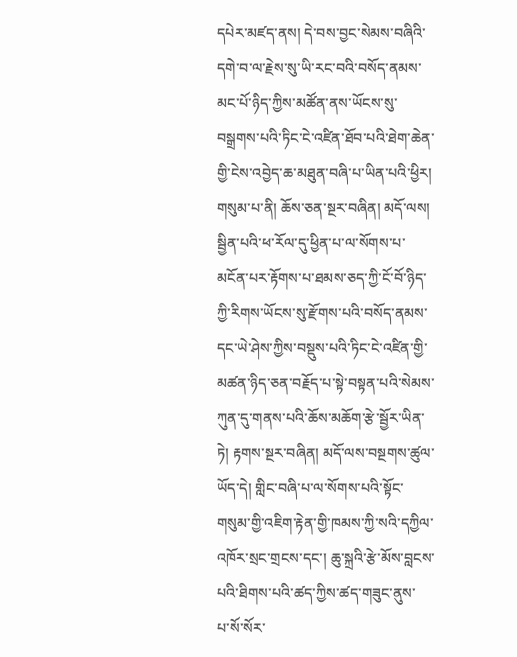དཔེར་མཛད་ནས། དེ་བས་བྱང་སེམས་བཞིའི་དགེ་བ་ལ་རྗེས་སུ་ཡི་རང་བའི་བསོད་ནམས་མང་པོ་ཉིད་ཀྱིས་མཚོན་ནས་ཡོངས་སུ་བསྒྲགས་པའི་ཏིང་ངེ་འཛིན་ཐོབ་པའི་ཐེག་ཆེན་གྱི་ངེས་འབྱེད་ཆ་མཐུན་བཞི་པ་ཡིན་པའི་ཕྱིར། གསུམ་པ་ནི། ཆོས་ཅན་སྔར་བཞིན། མདོ་ལས། སྦྱིན་པའི་ཕ་རོལ་དུ་ཕྱིན་པ་ལ་སོགས་པ་མངོན་པར་རྟོགས་པ་ཐམས་ཅད་ཀྱི་ངོ་བོ་ཉིད་ཀྱི་རིགས་ཡོངས་སུ་རྫོགས་པའི་བསོད་ནམས་དང་ཡེ་ཤེས་ཀྱིས་བསྡུས་པའི་ཏིང་ངེ་འཛིན་གྱི་མཚན་ཉིད་ཅན་བརྗོད་པ་སྟེ་བསྟན་པའི་སེམས་ཀུན་དུ་གནས་པའི་ཆོས་མཆོག་རྩེ་སྦྱོར་ཡིན་ཏེ། རྟགས་སྔར་བཞིན། མདོ་ལས་བསྔགས་ཚུལ་ཡོད་དེ། གླིང་བཞི་པ་ལ་སོགས་པའི་སྟོང་གསུམ་གྱི་འཇིག་རྟེན་གྱི་ཁམས་ཀྱི་སའི་དཀྱིལ་འཁོར་སྲང་གྲངས་དང་། ཆུ་སྐྲའི་རྩེ་མོས་བླངས་པའི་ཐིགས་པའི་ཚད་ཀྱིས་ཚད་གཟུང་ནུས་
པ་སོ་སོར་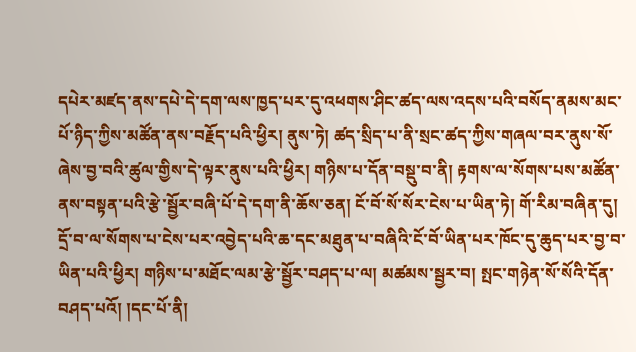དཔེར་མཛད་ནས་དཔེ་དེ་དག་ལས་ཁྱད་པར་དུ་འཕགས་ཤིང་ཚད་ལས་འདས་པའི་བསོད་ནམས་མང་པོ་ཉིད་ཀྱིས་མཚོན་ནས་བརྗོད་པའི་ཕྱིར། ནུས་ཏེ། ཚད་སྲིད་པ་ནི་སྲང་ཚད་ཀྱིས་གཞལ་བར་ནུས་སོ་ཞེས་བྱ་བའི་ཚུལ་གྱིས་དེ་ལྟར་ནུས་པའི་ཕྱིར། གཉིས་པ་དོན་བསྡུ་བ་ནི། རྟགས་ལ་སོགས་པས་མཚོན་ནས་བསྟན་པའི་རྩེ་སྦྱོར་བཞི་པོ་དེ་དག་ནི་ཆོས་ཅན། ངོ་བོ་སོ་སོར་ངེས་པ་ཡིན་ཏེ། གོ་རིམ་བཞིན་དུ། དྲོ་བ་ལ་སོགས་པ་ངེས་པར་འབྱེད་པའི་ཆ་དང་མཐུན་པ་བཞིའི་ངོ་བོ་ཡིན་པར་ཁོང་དུ་ཆུད་པར་བྱ་བ་ཡིན་པའི་ཕྱིར། གཉིས་པ་མཐོང་ལམ་རྩེ་སྦྱོར་བཤད་པ་ལ། མཚམས་སྦྱར་བ། སྤང་གཉེན་སོ་སོའི་དོན་བཤད་པའོ། །དང་པོ་ནི།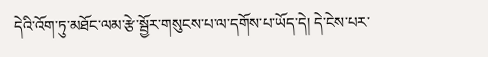དེའི་འོག་ཏུ་མཐོང་ལམ་རྩེ་སྦྱོར་གསུངས་པ་ལ་དགོས་པ་ཡོད་དེ། དེ་ངེས་པར་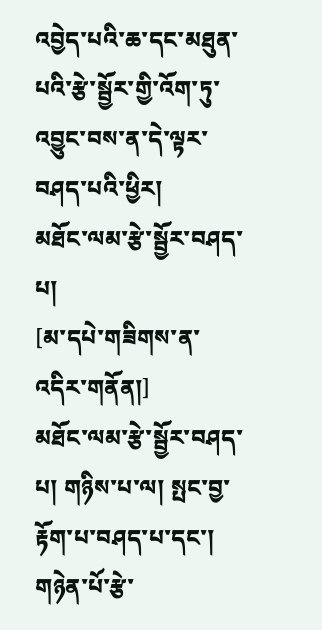འབྱེད་པའི་ཆ་དང་མཐུན་པའི་རྩེ་སྦྱོར་གྱི་འོག་ཏུ་འབྱུང་བས་ན་དེ་ལྟར་བཤད་པའི་ཕྱིར།
མཐོང་ལམ་རྩེ་སྦྱོར་བཤད་པ།
[མ་དཔེ་གཟིགས་ན་འདིར་གནོན།]
མཐོང་ལམ་རྩེ་སྦྱོར་བཤད་པ། གཉིས་པ་ལ། སྤང་བྱ་རྟོག་པ་བཤད་པ་དང་། གཉེན་པོ་རྩེ་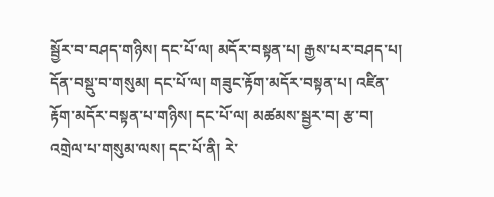སྦྱོར་བ་བཤད་གཉིས། དང་པོ་ལ། མདོར་བསྟན་པ། རྒྱས་པར་བཤད་པ། དོན་བསྡུ་བ་གསུམ། དང་པོ་ལ། གཟུང་རྟོག་མདོར་བསྟན་པ། འཛིན་རྟོག་མདོར་བསྟན་པ་གཉིས། དང་པོ་ལ། མཚམས་སྦྱར་བ། རྩ་བ། འགྲེལ་པ་གསུམ་ལས། དང་པོ་ནི། རེ་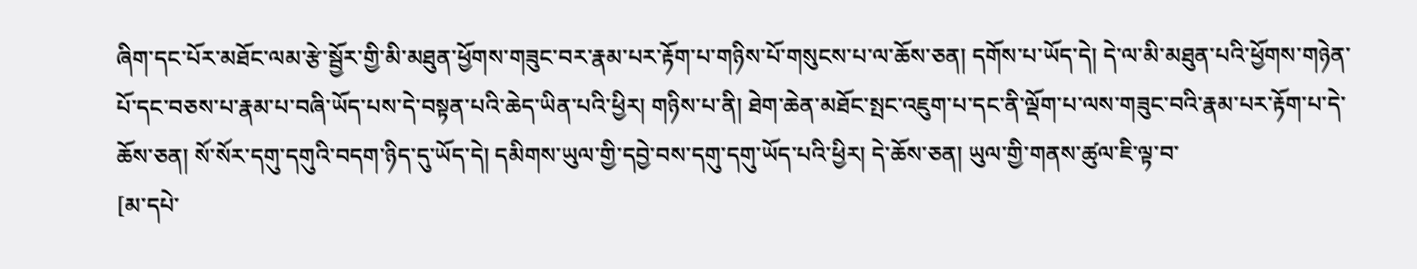ཞིག་དང་པོར་མཐོང་ལམ་རྩེ་སྦྱོར་གྱི་མི་མཐུན་ཕྱོགས་གཟུང་བར་རྣམ་པར་རྟོག་པ་གཉིས་པོ་གསུངས་པ་ལ་ཆོས་ཅན། དགོས་པ་ཡོད་དེ། དེ་ལ་མི་མཐུན་པའི་ཕྱོགས་གཉེན་པོ་དང་བཅས་པ་རྣམ་པ་བཞི་ཡོད་པས་དེ་བསྟན་པའི་ཆེད་ཡིན་པའི་ཕྱིར། གཉིས་པ་ནི། ཐེག་ཆེན་མཐོང་སྤང་འཇུག་པ་དང་ནི་ལྡོག་པ་ལས་གཟུང་བའི་རྣམ་པར་རྟོག་པ་དེ་ཆོས་ཅན། སོ་སོར་དགུ་དགུའི་བདག་ཉིད་དུ་ཡོད་དེ། དམིགས་ཡུལ་གྱི་དབྱེ་བས་དགུ་དགུ་ཡོད་པའི་ཕྱིར། དེ་ཆོས་ཅན། ཡུལ་གྱི་གནས་ཚུལ་ཇི་ལྟ་བ་
[མ་དཔེ་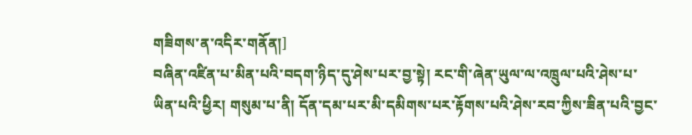གཟིགས་ན་འདིར་གནོན།]
བཞིན་འཛིན་པ་མིན་པའི་བདག་ཉིད་དུ་ཤེས་པར་བྱ་སྟེ། རང་གི་ཞེན་ཡུལ་ལ་འཁྲུལ་པའི་ཤེས་པ་ཡིན་པའི་ཕྱིར། གསུམ་པ་ནི། དོན་དམ་པར་མི་དམིགས་པར་རྟོགས་པའི་ཤེས་རབ་ཀྱིས་ཟིན་པའི་བྱང་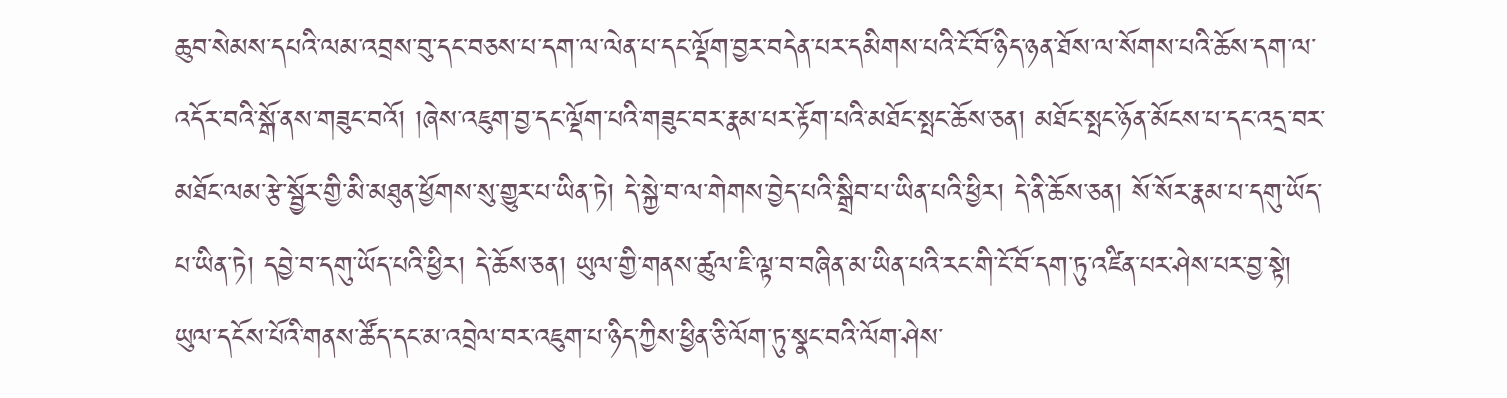ཆུབ་སེམས་དཔའི་ལམ་འབྲས་བུ་དང་བཅས་པ་དག་ལ་ལེན་པ་དང་ལྡོག་བྱར་བདེན་པར་དམིགས་པའི་ངོ་བོ་ཉིད་ཉན་ཐོས་ལ་སོགས་པའི་ཆོས་དག་ལ་འདོར་བའི་སྒོ་ནས་གཟུང་བའོ། །ཞེས་འཇུག་བྱ་དང་ལྡོག་པའི་གཟུང་བར་རྣམ་པར་རྟོག་པའི་མཐོང་སྤང་ཆོས་ཅན། མཐོང་སྤང་ཉོན་མོངས་པ་དང་འདྲ་བར་མཐོང་ལམ་རྩེ་སྦྱོར་གྱི་མི་མཐུན་ཕྱོགས་སུ་གྱུར་པ་ཡིན་ཏེ། དེ་སྐྱེ་བ་ལ་གེགས་བྱེད་པའི་སྒྲིབ་པ་ཡིན་པའི་ཕྱིར། དེ་ནི་ཆོས་ཅན། སོ་སོར་རྣམ་པ་དགུ་ཡོད་པ་ཡིན་ཏེ། དབྱེ་བ་དགུ་ཡོད་པའི་ཕྱིར། དེ་ཆོས་ཅན། ཡུལ་གྱི་གནས་ཚུལ་ཇི་ལྟ་བ་བཞིན་མ་ཡིན་པའི་རང་གི་ངོ་བོ་དག་ཏུ་འཛིན་པར་ཤེས་པར་བྱ་སྟེ། ཡུལ་དངོས་པོའི་གནས་ཚོད་དང་མ་འབྲེལ་བར་འཇུག་པ་ཉིད་ཀྱིས་ཕྱིན་ཅི་ལོག་ཏུ་སྣང་བའི་ལོག་ཤེས་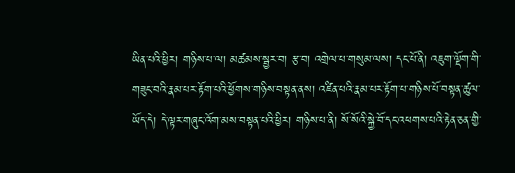ཡིན་པའི་ཕྱིར། གཉིས་པ་ལ། མཚམས་སྦྱར་བ། རྩ་བ། འགྲེལ་པ་གསུམ་ལས། དང་པོ་ནི། འཇུག་ལྡོག་གི་གཟུང་བའི་རྣམ་པར་རྟོག་པའི་ཕྱོགས་གཉིས་བསྟན་ནས། འཛིན་པའི་རྣམ་པར་རྟོག་པ་གཉིས་པོ་བསྟན་ཚུལ་ཡོད་དེ། དེ་ལྟར་གཞུང་འོག་མས་བསྟན་པའི་ཕྱིར། གཉིས་པ་ནི། སོ་སོའི་སྐྱེ་བོ་དང་འཕགས་པའི་རྟེན་ཅན་གྱི་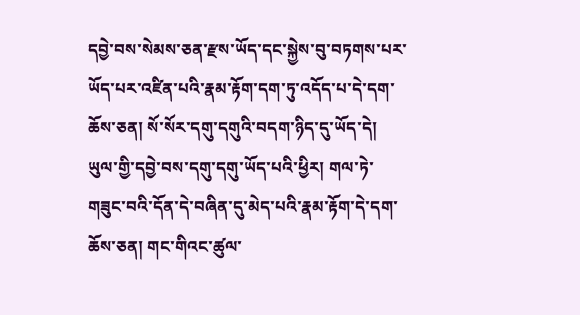དབྱེ་བས་སེམས་ཅན་རྫས་ཡོད་དང་སྐྱེས་བུ་བཏགས་པར་ཡོད་པར་འཛིན་པའི་རྣམ་རྟོག་དག་ཏུ་འདོད་པ་དེ་དག་ཆོས་ཅན། སོ་སོར་དགུ་དགུའི་བདག་ཉིད་དུ་ཡོད་དེ། ཡུལ་གྱི་དབྱེ་བས་དགུ་དགུ་ཡོད་པའི་ཕྱིར། གལ་ཏེ་གཟུང་བའི་དོན་དེ་བཞིན་དུ་མེད་པའི་རྣམ་རྟོག་དེ་དག་ཆོས་ཅན། གང་གིའང་ཚུལ་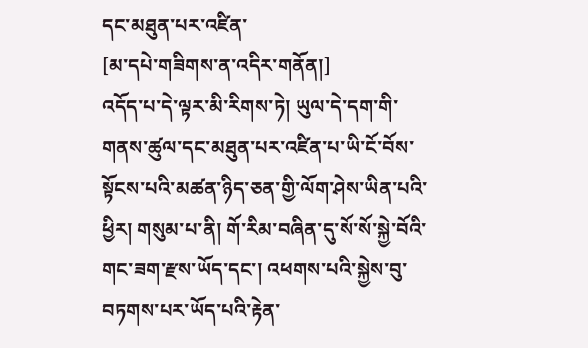དང་མཐུན་པར་འཛིན་
[མ་དཔེ་གཟིགས་ན་འདིར་གནོན།]
འདོད་པ་དེ་ལྟར་མི་རིགས་ཏེ། ཡུལ་དེ་དག་གི་གནས་ཚུལ་དང་མཐུན་པར་འཛིན་པ་ཡི་ངོ་བོས་སྟོངས་པའི་མཚན་ཉིད་ཅན་གྱི་ལོག་ཤེས་ཡིན་པའི་ཕྱིར། གསུམ་པ་ནི། གོ་རིམ་བཞིན་དུ་སོ་སོ་སྐྱེ་བོའི་གང་ཟག་རྫས་ཡོད་དང་། འཕགས་པའི་སྐྱེས་བུ་བཏགས་པར་ཡོད་པའི་རྟེན་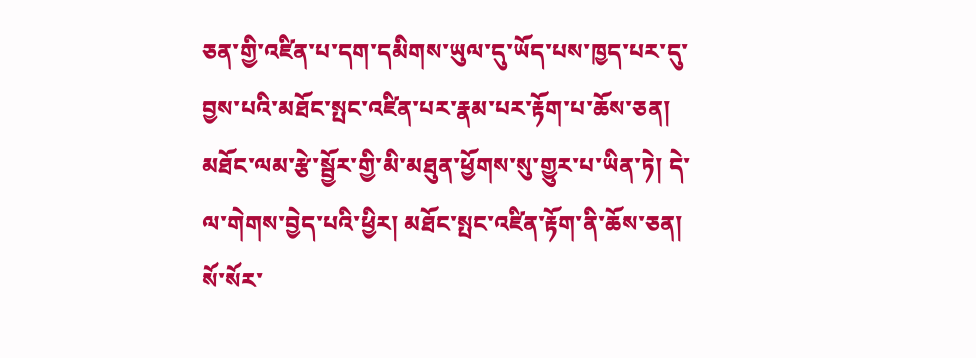ཅན་གྱི་འཛིན་པ་དག་དམིགས་ཡུལ་དུ་ཡོད་པས་ཁྱད་པར་དུ་བྱས་པའི་མཐོང་སྤང་འཛིན་པར་རྣམ་པར་རྟོག་པ་ཆོས་ཅན། མཐོང་ལམ་རྩེ་སྦྱོར་གྱི་མི་མཐུན་ཕྱོགས་སུ་གྱུར་པ་ཡིན་ཏེ། དེ་ལ་གེགས་བྱེད་པའི་ཕྱིར། མཐོང་སྤང་འཛིན་རྟོག་ནི་ཆོས་ཅན། སོ་སོར་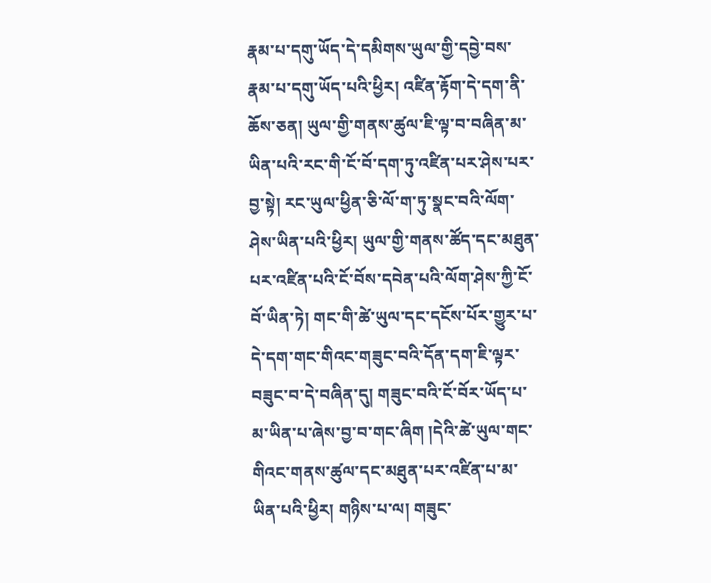རྣམ་པ་དགུ་ཡོད་དེ་དམིགས་ཡུལ་གྱི་དབྱེ་བས་རྣམ་པ་དགུ་ཡོད་པའི་ཕྱིར། འཛིན་རྟོག་དེ་དག་ནི་ཆོས་ཅན། ཡུལ་གྱི་གནས་ཚུལ་ཇི་ལྟ་བ་བཞིན་མ་ཡིན་པའི་རང་གི་ངོ་བོ་དག་ཏུ་འཛིན་པར་ཤེས་པར་བྱ་སྟེ། རང་ཡུལ་ཕྱིན་ཅི་ལོ་ག་ཏུ་སྣང་བའི་ལོག་ཤེས་ཡིན་པའི་ཕྱིར། ཡུལ་གྱི་གནས་ཚོད་དང་མཐུན་པར་འཛིན་པའི་ངོ་བོས་དབེན་པའི་ལོག་ཤེས་ཀྱི་ངོ་བོ་ཡིན་ཏེ། གང་གི་ཚེ་ཡུལ་དང་དངོས་པོར་གྱུར་པ་དེ་དག་གང་གིའང་གཟུང་བའི་དོན་དག་ཇི་ལྟར་བཟུང་བ་དེ་བཞིན་དུ། གཟུང་བའི་ངོ་བོར་ཡོད་པ་མ་ཡིན་པ་ཞེས་བྱ་བ་གང་ཞིག །དེའི་ཚེ་ཡུལ་གང་གིའང་གནས་ཚུལ་དང་མཐུན་པར་འཛིན་པ་མ་ཡིན་པའི་ཕྱིར། གཉིས་པ་ལ། གཟུང་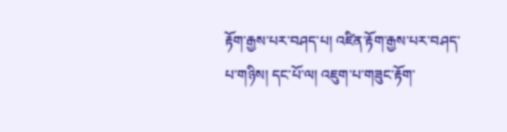རྟོག་རྒྱས་པར་བཤད་པ། འཛིན་རྟོག་རྒྱས་པར་བཤད་པ་གཉིས། དང་པོ་ལ། འཇུག་པ་གཟུང་རྟོག་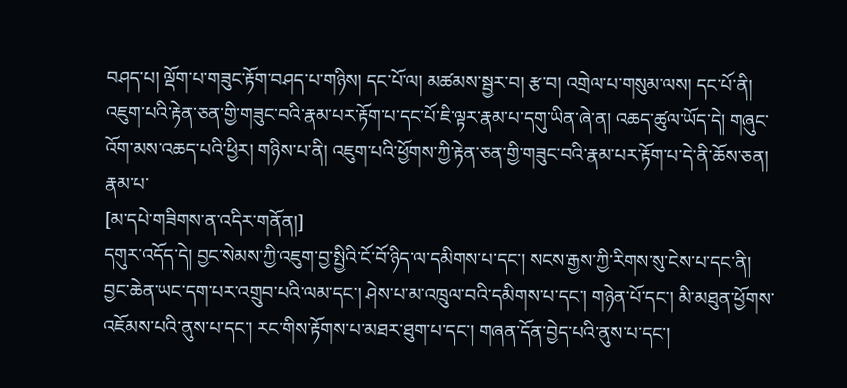བཤད་པ། ལྡོག་པ་གཟུང་རྟོག་བཤད་པ་གཉིས། དང་པོ་ལ། མཚམས་སྦྱར་བ། རྩ་བ། འགྲེལ་པ་གསུམ་ལས། དང་པོ་ནི། འཇུག་པའི་རྟེན་ཅན་གྱི་གཟུང་བའི་རྣམ་པར་རྟོག་པ་དང་པོ་ཇི་ལྟར་རྣམ་པ་དགུ་ཡིན་ཞེ་ན། འཆད་ཚུལ་ཡོད་དེ། གཞུང་འོག་མས་འཆད་པའི་ཕྱིར། གཉིས་པ་ནི། འཇུག་པའི་ཕྱོགས་ཀྱི་རྟེན་ཅན་གྱི་གཟུང་བའི་རྣམ་པར་རྟོག་པ་དེ་ནི་ཆོས་ཅན། རྣམ་པ་
[མ་དཔེ་གཟིགས་ན་འདིར་གནོན།]
དགུར་འདོད་དེ། བྱང་སེམས་ཀྱི་འཇུག་བྱ་སྤྱིའི་ངོ་བོ་ཉིད་ལ་དམིགས་པ་དང་། སངས་རྒྱས་ཀྱི་རིགས་སུ་ངེས་པ་དང་ནི། བྱང་ཆེན་ཡང་དག་པར་འགྲུབ་པའི་ལམ་དང་། ཤེས་པ་མ་འཁྲུལ་བའི་དམིགས་པ་དང་། གཉེན་པོ་དང་། མི་མཐུན་ཕྱོགས་འཇོམས་པའི་ནུས་པ་དང་། རང་གིས་རྟོགས་པ་མཐར་ཐུག་པ་དང་། གཞན་དོན་བྱེད་པའི་ནུས་པ་དང་།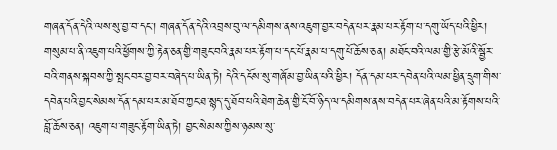གཞན་དོན་དེའི་ལས་སུ་བྱ་བ་དང་། གཞན་དོན་དེའི་འབྲས་བུ་ལ་དམིགས་ནས་འཇུག་བྱར་བདེན་པར་རྣམ་པར་རྟོག་པ་དགུ་ཡོད་པའི་ཕྱིར། གསུམ་པ་ནི་འཇུག་པའི་ཕྱོགས་ཀྱི་རྟེན་ཅན་གྱི་གཟུང་བའི་རྣམ་པར་རྟོག་པ་དང་པོ་རྣམ་པ་དགུ་པོ་ཆོས་ཅན། མཐོང་བའི་ལམ་གྱི་རྩེ་མོའི་སྦྱོར་བའི་གནས་སྐབས་ཀྱི་སྤང་བར་བྱ་བར་བཞེད་པ་ཡིན་ཏེ། དེའི་དངོས་སུ་གཞོམ་བྱ་ཡིན་པའི་ཕྱིར། དོན་དམ་པར་དབེན་པའི་ལམ་ཕྱིན་དྲུག་གིས་དབེན་པའི་བྱང་སེམས་དོན་དམ་པར་མ་ཐོབ་ཀྱང་ཐ་སྙད་དུ་ཐོབ་པའི་ཐེག་ཆེན་གྱི་ངོ་བོ་ཉིད་ལ་དམིགས་ནས་བདེན་པར་ཞེན་པའི་མ་རྟོགས་པའི་བློ་ཆོས་ཅན། འཇུག་པ་གཟུང་རྟོག་ཡིན་ཏེ། བྱང་སེམས་ཀྱིས་ཉམས་སུ་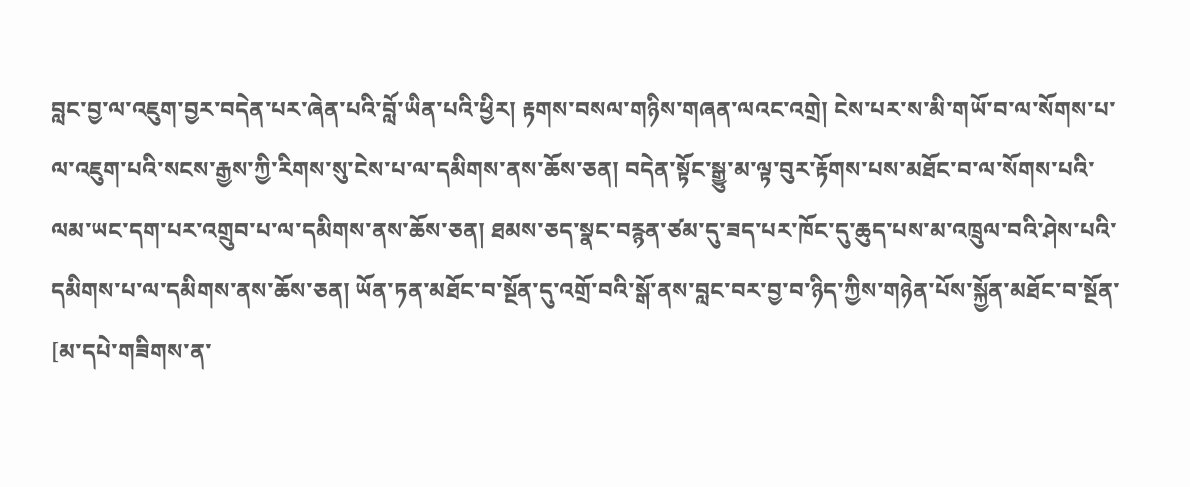བླང་བྱ་ལ་འཇུག་བྱར་བདེན་པར་ཞེན་པའི་བློ་ཡིན་པའི་ཕྱིར། རྟགས་བསལ་གཉིས་གཞན་ལའང་འགྲེ། ངེས་པར་ས་མི་གཡོ་བ་ལ་སོགས་པ་ལ་འཇུག་པའི་སངས་རྒྱས་ཀྱི་རིགས་སུ་ངེས་པ་ལ་དམིགས་ནས་ཆོས་ཅན། བདེན་སྟོང་སྒྱུ་མ་ལྟ་བུར་རྟོགས་པས་མཐོང་བ་ལ་སོགས་པའི་ལམ་ཡང་དག་པར་འགྲུབ་པ་ལ་དམིགས་ནས་ཆོས་ཅན། ཐམས་ཅད་སྣང་བརྙན་ཙམ་དུ་ཟད་པར་ཁོང་དུ་ཆུད་པས་མ་འཁྲུལ་བའི་ཤེས་པའི་དམིགས་པ་ལ་དམིགས་ནས་ཆོས་ཅན། ཡོན་ཏན་མཐོང་བ་སྔོན་དུ་འགྲོ་བའི་སྒོ་ནས་བླང་བར་བྱ་བ་ཉིད་ཀྱིས་གཉེན་པོས་སྐྱོན་མཐོང་བ་སྔོན་
[མ་དཔེ་གཟིགས་ན་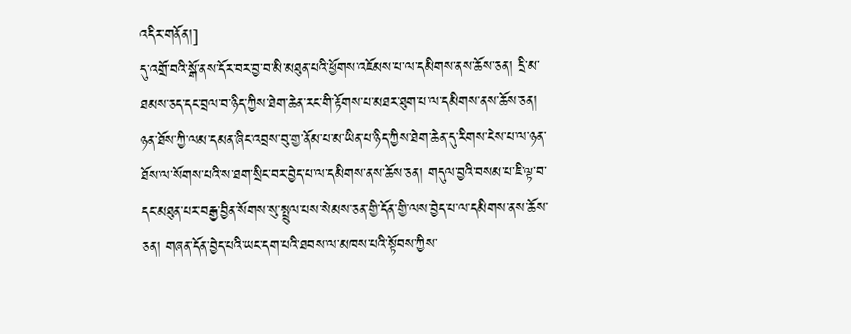འདིར་གནོན།]
དུ་འགྲོ་བའི་སྒོ་ནས་དོར་བར་བྱ་བ་མི་མཐུན་པའི་ཕྱོགས་འཇོམས་པ་ལ་དམིགས་ནས་ཆོས་ཅན། དྲི་མ་ཐམས་ཅད་དང་བྲལ་བ་ཉིད་ཀྱིས་ཐེག་ཆེན་རང་གི་རྟོགས་པ་མཐར་ཐུག་པ་ལ་དམིགས་ནས་ཆོས་ཅན། ཉན་ཐོས་ཀྱི་ལམ་དམན་ཞིང་འབྲས་བུ་གྱ་ནོམ་པ་མ་ཡིན་པ་ཉིད་ཀྱིས་ཐེག་ཆེན་དུ་རིགས་ངེས་པ་ལ་ཉན་ཐོས་ལ་སོགས་པའི་ས་ཐག་སྲིང་བར་བྱེད་པ་ལ་དམིགས་ནས་ཆོས་ཅན། གདུལ་བྱའི་བསམ་པ་ཇི་ལྟ་བ་དང་མཐུན་པར་བརྒྱ་བྱིན་སོགས་སུ་སྤྲུལ་པས་སེམས་ཅན་གྱི་དོན་གྱི་ལས་བྱེད་པ་ལ་དམིགས་ནས་ཆོས་ཅན། གཞན་དོན་བྱེད་པའི་ཡང་དག་པའི་ཐབས་ལ་མཁས་པའི་སྟོབས་ཀྱིས་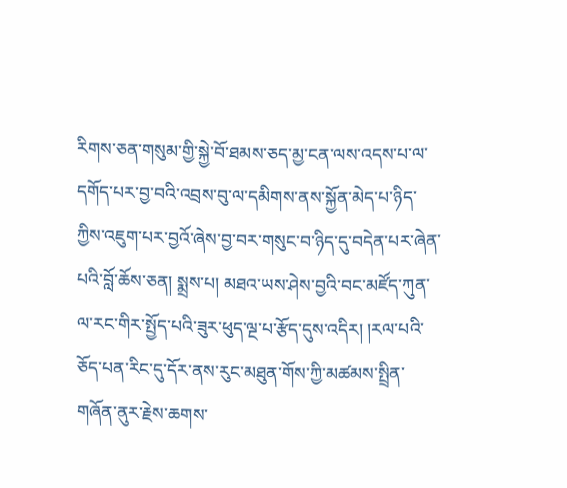རིགས་ཅན་གསུམ་གྱི་སྐྱེ་བོ་ཐམས་ཅད་མྱ་ངན་ལས་འདས་པ་ལ་དགོད་པར་བྱ་བའི་འབྲས་བུ་ལ་དམིགས་ནས་སྐྱོན་མེད་པ་ཉིད་ཀྱིས་འཇུག་པར་བྱའོ་ཞེས་བྱ་བར་གསུང་བ་ཉིད་དུ་བདེན་པར་ཞེན་པའི་བློ་ཆོས་ཅན། སྨྲས་པ། མཐའ་ཡས་ཤེས་བྱའི་བང་མཛོད་ཀུན་ལ་རང་གིར་སྤྱོད་པའི་ཟུར་ཕུད་ལྔ་པ་རྩོད་དུས་འདིར། །རལ་པའི་ཅོད་པན་རིང་དུ་དོར་ནས་རུང་མཐུན་གོས་ཀྱི་མཚམས་སྤྲིན་གཞོན་ནུར་རྗེས་ཆགས་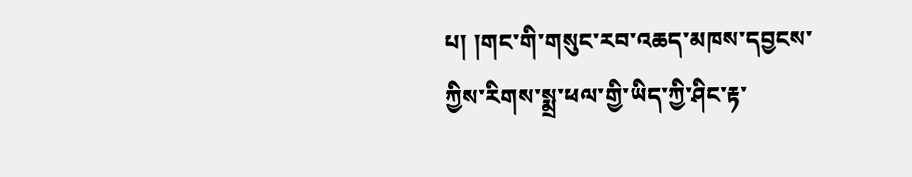པ། །གང་གི་གསུང་རབ་འཆད་མཁས་དབྱངས་ཀྱིས་རིགས་སྨྲ་ཕལ་གྱི་ཡིད་ཀྱི་ཤིང་རྟ་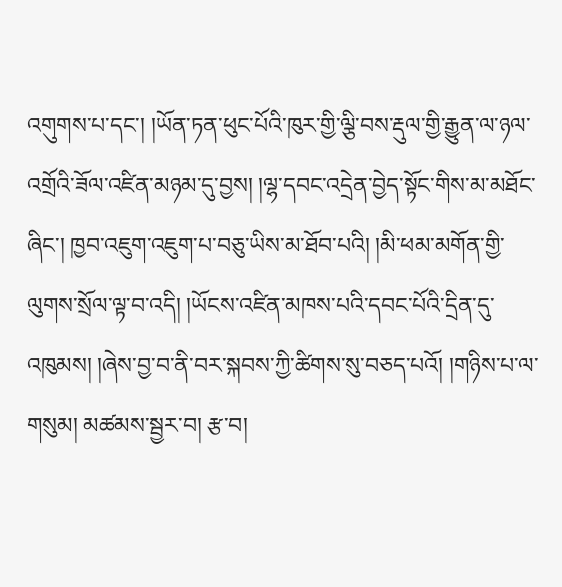འགུགས་པ་དང་། །ཡོན་ཏན་ཕུང་པོའི་ཁུར་གྱི་ལྕི་བས་རྡུལ་གྱི་རྒྱུན་ལ་ཉལ་འགྲོའི་ཟོལ་འཛིན་མཉམ་དུ་བྱས། །ལྷ་དབང་འདྲེན་བྱེད་སྟོང་གིས་མ་མཐོང་ཞིང་། ཁྱབ་འཇུག་འཇུག་པ་བཅུ་ཡིས་མ་ཐོབ་པའི། །མི་ཕམ་མགོན་གྱི་ལུགས་སྲོལ་ལྟ་བ་འདི། །ཡོངས་འཛིན་མཁས་པའི་དབང་པོའི་དྲིན་དུ་འཁུམས། །ཞེས་བྱ་བ་ནི་བར་སྐབས་ཀྱི་ཚིགས་སུ་བཅད་པའོ། །གཉིས་པ་ལ་གསུམ། མཚམས་སྦྱར་བ། རྩ་བ།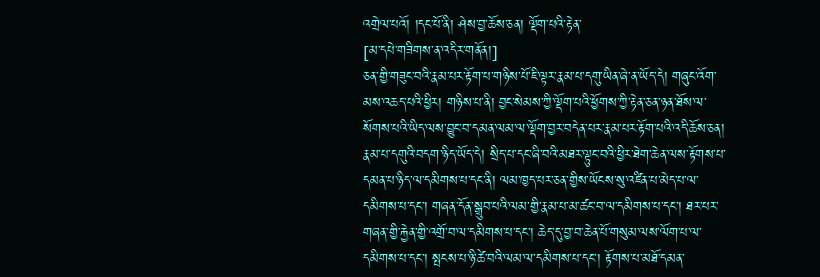འགྲེལ་པའོ། །དང་པོ་ནི། ཤེས་བྱ་ཆོས་ཅན། ལྡོག་པའི་རྟེན་
[མ་དཔེ་གཟིགས་ན་འདིར་གནོན།]
ཅན་གྱི་གཟུང་བའི་རྣམ་པར་རྟོག་པ་གཉིས་པོ་ཇི་ལྟར་རྣམ་པ་དགུ་ཡིན་ཞེ་ན་ཡོད་དེ། གཞུང་འོག་མས་འཆད་པའི་ཕྱིར། གཉིས་པ་ནི། བྱང་སེམས་ཀྱི་ལྡོག་པའི་ཕྱོགས་ཀྱི་རྟེན་ཅན་ཉན་ཐོས་ལ་སོགས་པའི་ཡིད་ལས་བྱུང་བ་དམན་ལམ་ལ་ལྡོག་བྱར་བདེན་པར་རྣམ་པར་རྟོག་པའི་འདི་ཆོས་ཅན། རྣམ་པ་དགུའི་བདག་ཉིད་ཡོད་དེ། སྲིད་པ་དང་ཞི་བའི་མཐར་ལྟུང་བའི་ཕྱིར་ཐེག་ཆེན་ལས་རྟོགས་པ་དམན་པ་ཉིད་ལ་དམིགས་པ་དང་ནི། ལམ་ཁྱད་པར་ཅན་གྱིས་ཡོངས་སུ་འཛིན་པ་མེད་པ་ལ་དམིགས་པ་དང་། གཞན་དོན་སྒྲུབ་པའི་ལམ་གྱི་རྣམ་པ་མ་ཚང་བ་ལ་དམིགས་པ་དང་། ཐར་པར་གཞན་གྱི་རྐྱེན་གྱི་འགྲོ་བ་ལ་དམིགས་པ་དང་། ཆེད་དུ་བྱ་བ་ཆེན་པོ་གསུམ་ལས་ལོག་པ་ལ་དམིགས་པ་དང་། སྤངས་པ་ཉི་ཚེ་བའི་ལམ་ལ་དམིགས་པ་དང་། རྟོགས་པ་མཐོ་དམན་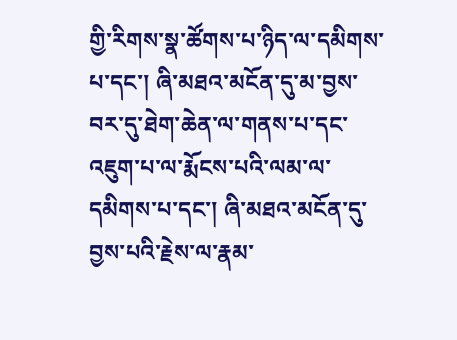གྱི་རིགས་སྣ་ཚོགས་པ་ཉིད་ལ་དམིགས་པ་དང་། ཞི་མཐའ་མངོན་དུ་མ་བྱས་བར་དུ་ཐེག་ཆེན་ལ་གནས་པ་དང་འཇུག་པ་ལ་རྨོངས་པའི་ལམ་ལ་དམིགས་པ་དང་། ཞི་མཐའ་མངོན་དུ་བྱས་པའི་རྗེས་ལ་རྣམ་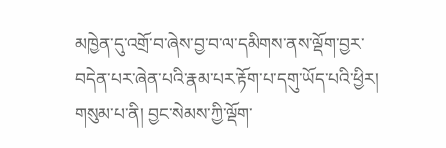མཁྱེན་དུ་འགྲོ་བ་ཞེས་བྱ་བ་ལ་དམིགས་ནས་ལྡོག་བྱར་བདེན་པར་ཞེན་པའི་རྣམ་པར་རྟོག་པ་དགུ་ཡོད་པའི་ཕྱིར། གསུམ་པ་ནི། བྱང་སེམས་ཀྱི་ལྡོག་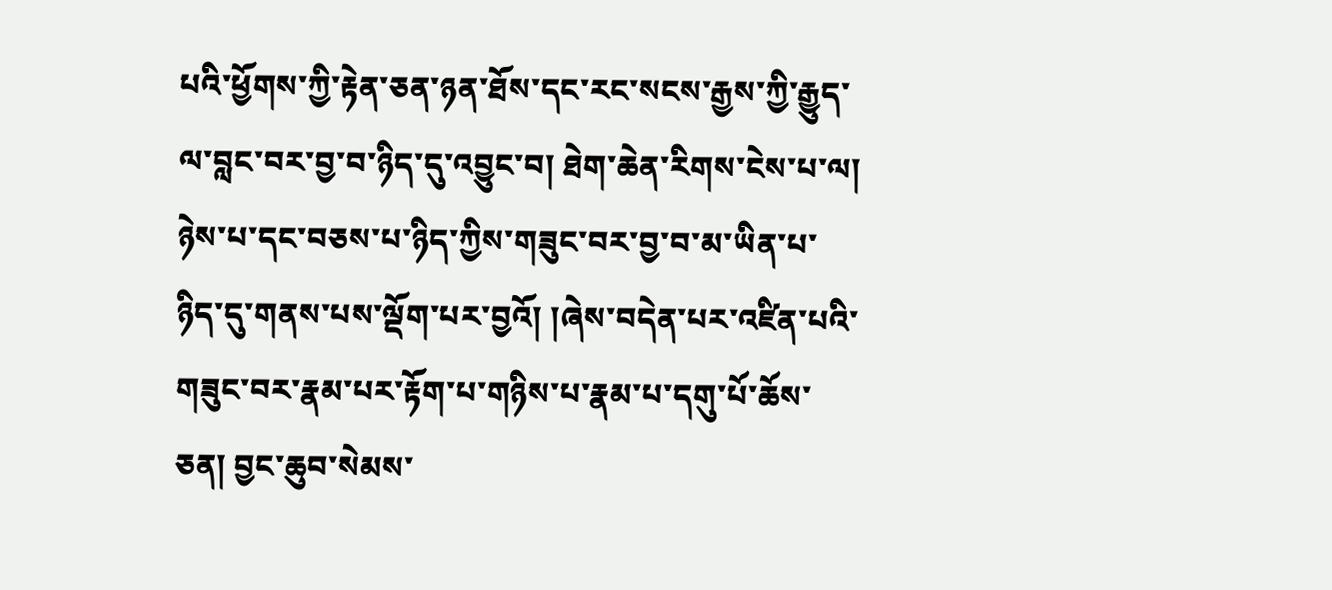པའི་ཕྱོགས་ཀྱི་རྟེན་ཅན་ཉན་ཐོས་དང་རང་སངས་རྒྱས་ཀྱི་རྒྱུད་ལ་བླང་བར་བྱ་བ་ཉིད་དུ་འབྱུང་བ། ཐེག་ཆེན་རིགས་ངེས་པ་ལ། ཉེས་པ་དང་བཅས་པ་ཉིད་ཀྱིས་གཟུང་བར་བྱ་བ་མ་ཡིན་པ་ཉིད་དུ་གནས་པས་ལྡོག་པར་བྱའོ། །ཞེས་བདེན་པར་འཛིན་པའི་གཟུང་བར་རྣམ་པར་རྟོག་པ་གཉིས་པ་རྣམ་པ་དགུ་པོ་ཆོས་ཅན། བྱང་ཆུབ་སེམས་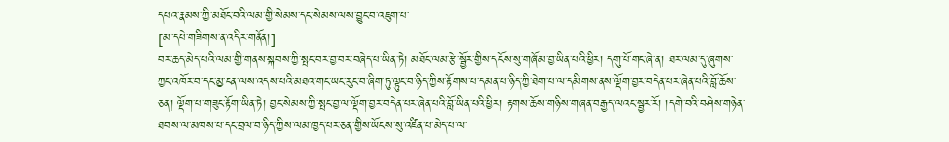དཔའ་རྣམས་ཀྱི་མཐོང་བའི་ལམ་གྱི་སེམས་དང་སེམས་ལས་བྱུང་བ་འཇུག་པ་
[མ་དཔེ་གཟིགས་ན་འདིར་གནོན།]
བར་ཆད་མེད་པའི་ལམ་གྱི་གནས་སྐབས་ཀྱི་སྤང་བར་བྱ་བར་བཞེད་པ་ཡིན་ཏེ། མཐོང་ལམ་རྩེ་སྦྱོར་གྱིས་དངོས་སུ་གཞོམ་བྱ་ཡིན་པའི་ཕྱིར། དགུ་པོ་གང་ཞེ་ན། ཐར་ལམ་དུ་ཞུགས་ཀྱང་འཁོར་བ་དང་མྱ་ངན་ལས་འདས་པའི་མཐའ་གང་ཡང་རུང་བ་ཞིག་ཏུ་ལྟུང་བ་ཉིད་ཀྱིས་རྟོགས་པ་དམན་པ་ཉིད་ཀྱི་ཐེག་པ་ལ་དམིགས་ནས་ལྡོག་བྱར་བདེན་པར་ཞེན་པའི་བློ་ཆོས་ཅན། ལྡོག་པ་གཟུང་རྟོག་ཡིན་ཏེ། བྱང་སེམས་ཀྱི་སྤང་བྱ་ལ་ལྡོག་བྱར་བདེན་པར་ཞེན་པའི་བློ་ཡིན་པའི་ཕྱིར། རྟགས་ཆོས་གཉིས་གཞན་བརྒྱད་ལའང་སྦྱར་རོ། །དགེ་བའི་བཤེས་གཉེན་ཐབས་ལ་མཁས་པ་དང་བྲལ་བ་ཉིད་ཀྱིས་ལམ་ཁྱད་པར་ཅན་གྱིས་ཡོངས་སུ་འཛིན་པ་མེད་པ་ལ་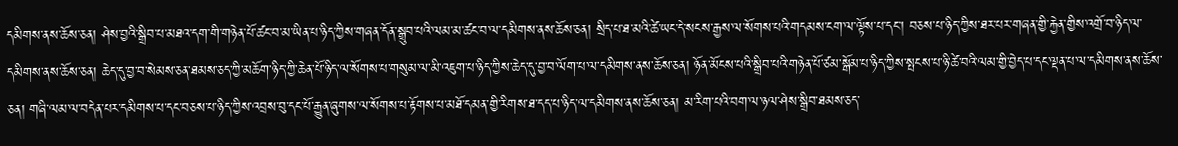དམིགས་ནས་ཆོས་ཅན། ཤེས་བྱའི་སྒྲིབ་པ་མཐའ་དག་གི་གཉེན་པོ་ཚང་བ་མ་ཡིན་པ་ཉིད་ཀྱིས་གཞན་དོན་སྒྲུབ་པའི་ལམ་མ་ཚང་བ་ལ་དམིགས་ནས་ཆོས་ཅན། སྲིད་པ་ཐ་མའི་ཚེ་ཡང་དེ་སངས་རྒྱས་ལ་སོགས་པའི་གདམས་ངག་ལ་ལྟོས་པ་དང་། བཅས་པ་ཉིད་ཀྱིས་ཐར་པར་གཞན་གྱི་རྐྱེན་གྱིས་འགྲོ་བ་ཉིད་ལ་དམིགས་ནས་ཆོས་ཅན། ཆེད་དུ་བྱ་བ་སེམས་ཅན་ཐམས་ཅད་ཀྱི་མཆོག་ཉིད་ཀྱི་ཆེན་པོ་ཉིད་ལ་སོགས་པ་གསུམ་ལ་མི་འཇུག་པ་ཉིད་ཀྱིས་ཆེད་དུ་བྱ་བ་ལོག་པ་ལ་དམིགས་ནས་ཆོས་ཅན། ཉོན་མོངས་པའི་སྒྲིབ་པའི་གཉེན་པོ་ཙམ་སྒོམ་པ་ཉིད་ཀྱིས་སྤངས་པ་ཉི་ཚེ་བའི་ལམ་གྱི་བྱེད་པ་དང་ལྡན་པ་ལ་དམིགས་ནས་ཆོས་ཅན། གཞི་ལམ་ལ་བདེན་པར་དམིགས་པ་དང་བཅས་པ་ཉིད་ཀྱིས་འབྲས་བུ་དང་པོ་རྒྱུན་ཞུགས་ལ་སོགས་པ་རྟོགས་པ་མཐོ་དམན་གྱི་རིགས་ཐ་དད་པ་ཉིད་ལ་དམིགས་ནས་ཆོས་ཅན། མ་རིག་པའི་བག་ལ་ཉལ་ཤེས་སྒྲིབ་ཐམས་ཅད་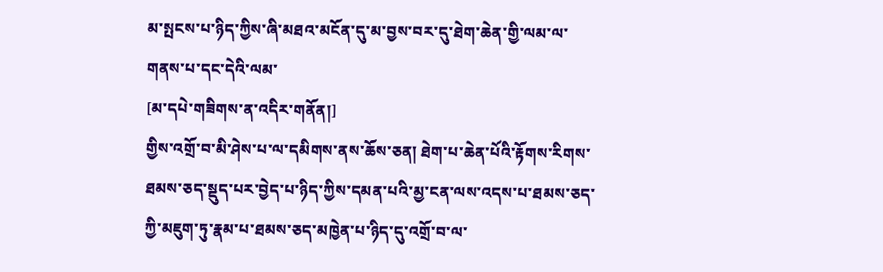མ་སྤངས་པ་ཉིད་ཀྱིས་ཞི་མཐའ་མངོན་དུ་མ་བྱས་བར་དུ་ཐེག་ཆེན་གྱི་ལམ་ལ་གནས་པ་དང་དེའི་ལམ་
[མ་དཔེ་གཟིགས་ན་འདིར་གནོན།]
གྱིས་འགྲོ་བ་མི་ཤེས་པ་ལ་དམིགས་ནས་ཆོས་ཅན། ཐེག་པ་ཆེན་པོའི་རྟོགས་རིགས་ཐམས་ཅད་སྡུད་པར་བྱེད་པ་ཉིད་ཀྱིས་དམན་པའི་མྱ་ངན་ལས་འདས་པ་ཐམས་ཅད་ཀྱི་མཇུག་ཏུ་རྣམ་པ་ཐམས་ཅད་མཁྱེན་པ་ཉིད་དུ་འགྲོ་བ་ལ་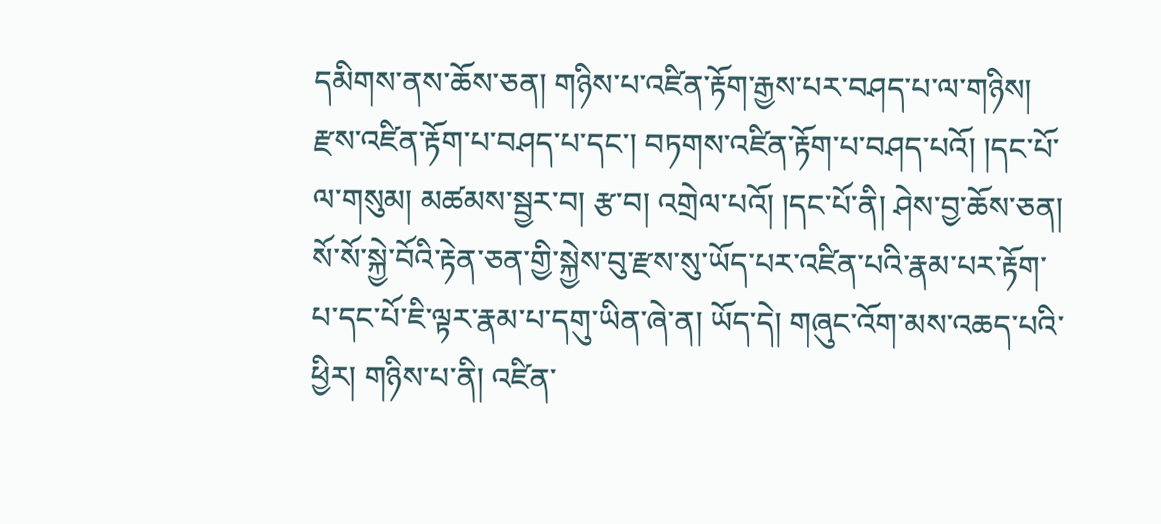དམིགས་ནས་ཆོས་ཅན། གཉིས་པ་འཛིན་རྟོག་རྒྱས་པར་བཤད་པ་ལ་གཉིས། རྫས་འཛིན་རྟོག་པ་བཤད་པ་དང་། བཏགས་འཛིན་རྟོག་པ་བཤད་པའོ། །དང་པོ་ལ་གསུམ། མཚམས་སྦྱར་བ། རྩ་བ། འགྲེལ་པའོ། །དང་པོ་ནི། ཤེས་བྱ་ཆོས་ཅན། སོ་སོ་སྐྱེ་བོའི་རྟེན་ཅན་གྱི་སྐྱེས་བུ་རྫས་སུ་ཡོད་པར་འཛིན་པའི་རྣམ་པར་རྟོག་པ་དང་པོ་ཇི་ལྟར་རྣམ་པ་དགུ་ཡིན་ཞེ་ན། ཡོད་དེ། གཞུང་འོག་མས་འཆད་པའི་ཕྱིར། གཉིས་པ་ནི། འཛིན་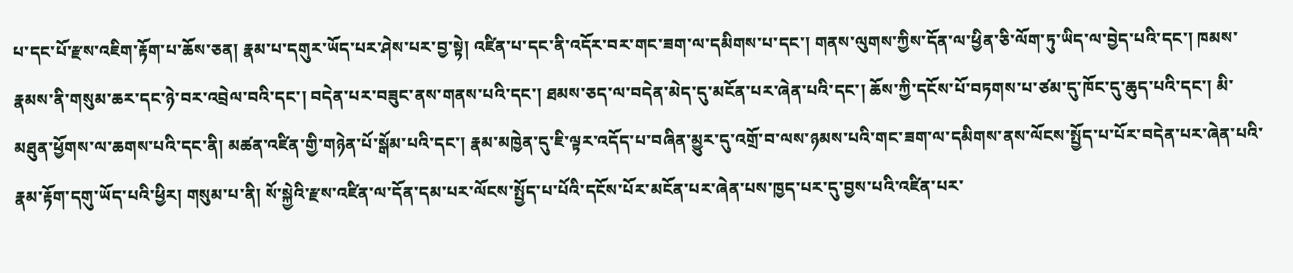པ་དང་པོ་རྫས་འཇིག་རྟོག་པ་ཆོས་ཅན། རྣམ་པ་དགུར་ཡོད་པར་ཤེས་པར་བྱ་སྟེ། འཛིན་པ་དང་ནི་འདོར་བར་གང་ཟག་ལ་དམིགས་པ་དང་། གནས་ལུགས་ཀྱིས་དོན་ལ་ཕྱིན་ཅི་ལོག་ཏུ་ཡིད་ལ་བྱེད་པའི་དང་། ཁམས་རྣམས་ནི་གསུམ་ཆར་དང་ཉེ་བར་འབྲེལ་བའི་དང་། བདེན་པར་བཟུང་ནས་གནས་པའི་དང་། ཐམས་ཅད་ལ་བདེན་མེད་དུ་མངོན་པར་ཞེན་པའི་དང་། ཆོས་ཀྱི་དངོས་པོ་བཏགས་པ་ཙམ་དུ་ཁོང་དུ་ཆུད་པའི་དང་། མི་མཐུན་ཕྱོགས་ལ་ཆགས་པའི་དང་ནི། མཚན་འཛིན་གྱི་གཉེན་པོ་སྒོམ་པའི་དང་། རྣམ་མཁྱེན་དུ་ཇི་ལྟར་འདོད་པ་བཞིན་མྱུར་དུ་འགྲོ་བ་ལས་ཉམས་པའི་གང་ཟག་ལ་དམིགས་ནས་ལོངས་སྤྱོད་པ་པོར་བདེན་པར་ཞེན་པའི་རྣམ་རྟོག་དགུ་ཡོད་པའི་ཕྱིར། གསུམ་པ་ནི། སོ་སྐྱེའི་རྫས་འཛིན་ལ་དོན་དམ་པར་ལོངས་སྤྱོད་པ་པོའི་དངོས་པོར་མངོན་པར་ཞེན་པས་ཁྱད་པར་དུ་བྱས་པའི་འཛིན་པར་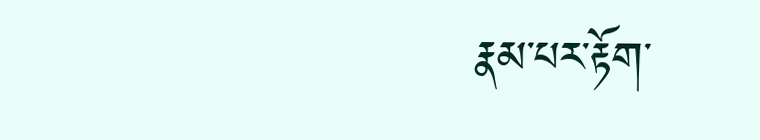རྣམ་པར་རྟོག་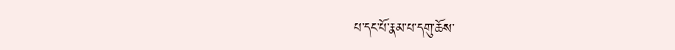པ་དང་པོ་རྣམ་པ་དགུ་ཆོས་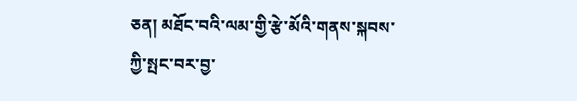ཅན། མཐོང་བའི་ལམ་གྱི་རྩེ་མོའི་གནས་སྐབས་ཀྱི་སྤང་བར་བྱ་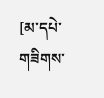[མ་དཔེ་གཟིགས་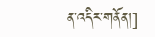ན་འདིར་གནོན།]